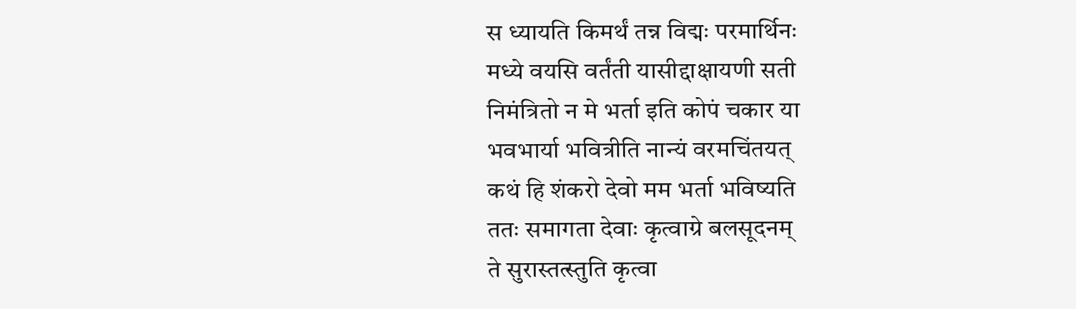स ध्यायति किमर्थं तन्न विद्मः परमार्थिनः
मध्ये वयसि वर्तंती यासीद्दाक्षायणी सती
निमंत्रितो न मे भर्ता इति कोपं चकार या
भवभार्या भवित्रीति नान्यं वरमचिंतयत्
कथं हि शंकरो देवो मम भर्ता भविष्यति
ततः समागता देवाः कृत्वाग्रे बलसूदनम्
ते सुरास्तत्स्तुति कृत्वा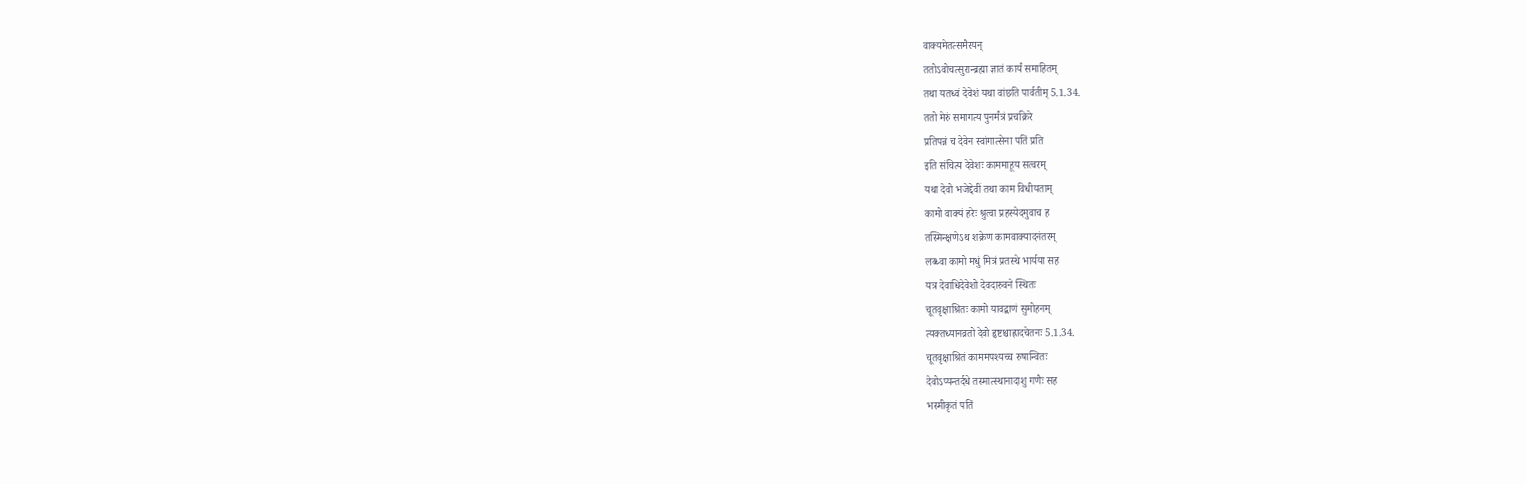वाक्यमेतत्समैरयन्
ततोऽवोचत्सुरान्ब्रह्मा ज्ञातं कार्यं समाहितम्
तथा यतध्वं देवेशं यथा वांछति पार्वतीम् 5.1.34.
ततो मेरुं समागत्य पुनर्मंत्रं प्रचक्रिरे
प्रतिपन्नं च देवेन स्वांगात्सेना पतिं प्रति
इति संचित्य देवेशः काममाहूय सत्वरम्
यथा देवो भजेद्देवीं तथा काम विधीयताम्
कामो वाक्यं हरेः श्रुत्वा प्रहस्येदमुवाच ह
तस्मिन्क्षणेऽथ शक्रेण कामवाक्यादनंतरम्
लब्ध्वा कामो मधुं मित्रं प्रतस्थे भार्यया सह
यत्र देवाधिदेवेशो देवदारुवने स्थितः
चूतवृक्षाश्रितः कामो यावद्बाणं सुमोहनम्
त्यक्तध्यानव्रतो देवो हृष्टश्चाह्रादचेतनः 5.1.34.
चूतवृक्षाश्रितं काममपश्यच्च रुषान्वितः
देवोऽप्यन्तर्दधे तस्मात्स्थानादाशु गणैः सह
भस्मीकृतं पतिं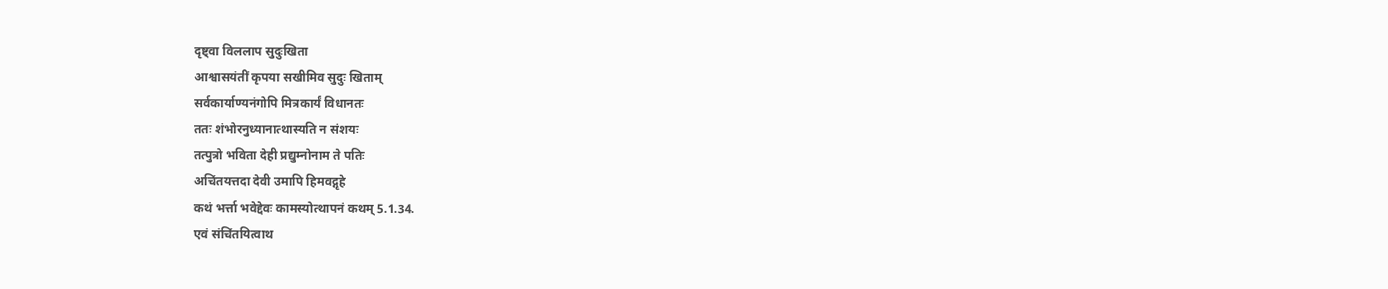दृष्ट्वा विललाप सुदुःखिता
आश्वासयंतीं कृपया सखीमिव सुदुः खिताम्
सर्वकार्याण्यनंगोपि मित्रकार्यं विधानतः
ततः शंभोरनुध्यानात्थास्यति न संशयः
तत्पुत्रो भविता देही प्रद्युम्नोनाम ते पतिः
अचिंतयत्तदा देवी उमापि हिमवद्गृहे
कथं भर्त्ता भवेद्देवः कामस्योत्थापनं कथम् 5.1.34.
एवं संचिंतयित्वाथ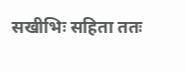सखीभिः सहिता ततः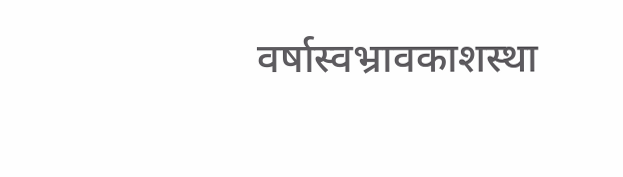वर्षास्वभ्रावकाशस्था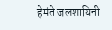हेमंते जलशायिनी